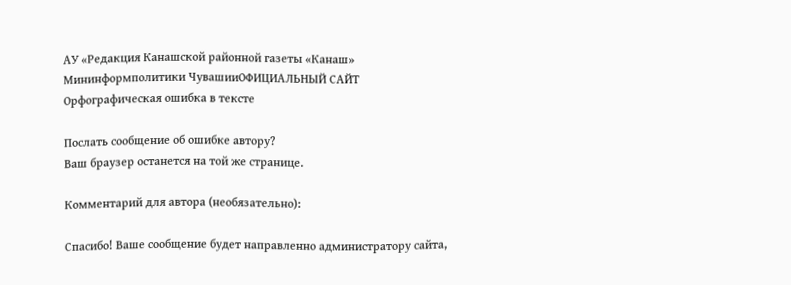АУ «Редакция Канашской районной газеты «Канаш» Мининформполитики ЧувашииОФИЦИАЛЬНЫЙ САЙТ
Орфографическая ошибка в тексте

Послать сообщение об ошибке автору?
Ваш браузер останется на той же странице.

Комментарий для автора (необязательно):

Спасибо! Ваше сообщение будет направленно администратору сайта,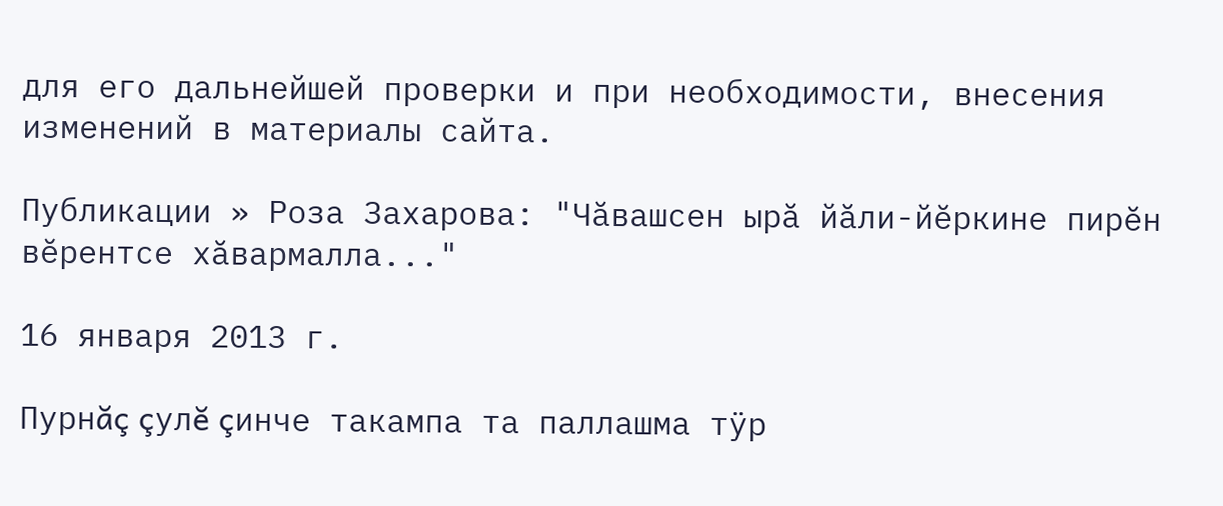для его дальнейшей проверки и при необходимости, внесения изменений в материалы сайта.

Публикации » Роза Захарова: "Чăвашсен ырă йăли-йĕркине пирĕн вĕрентсе хăвармалла..."

16 января 2013 г.

Пурнăç çулĕ çинче такампа та паллашма тÿр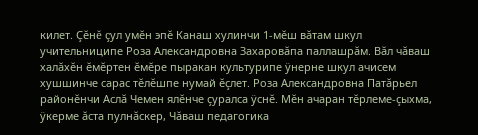килет. Çĕнĕ çул умĕн эпĕ Канаш хулинчи 1-мĕш вăтам шкул учительниципе Роза Александровна Захаровăпа паллашрăм. Вăл чăваш халăхĕн ĕмĕртен ĕмĕре пыракан культурипе ÿнерне шкул ачисем хушшинче сарас тĕлĕшпе нумай ĕçлет. Роза Александровна Патăрьел районĕнчи Аслă Чемен ялĕнче çуралса ÿснĕ. Мĕн ачаран тĕрлеме-çыхма, ÿкерме ăста пулнăскер, Чăваш педагогика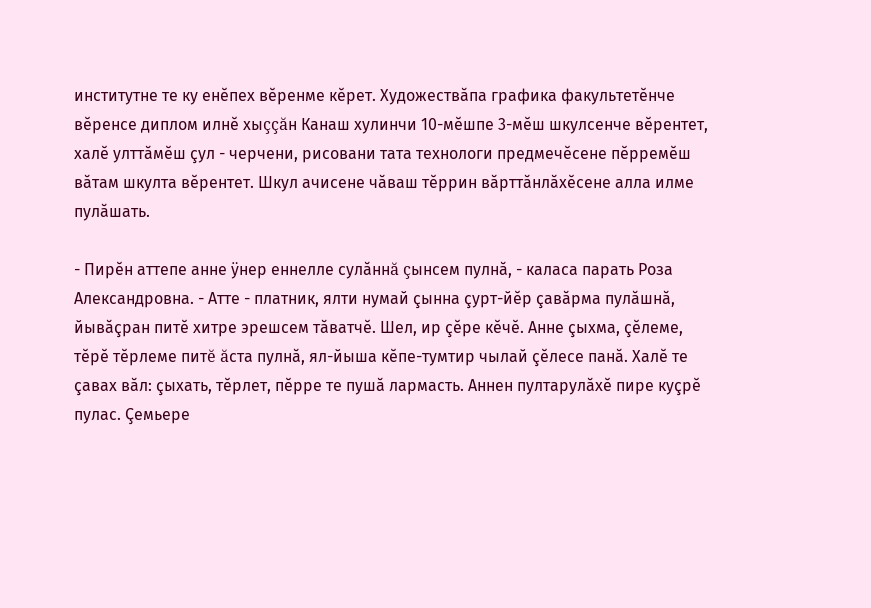институтне те ку енĕпех вĕренме кĕрет. Художествăпа графика факультетĕнче вĕренсе диплом илнĕ хыççăн Канаш хулинчи 10-мĕшпе 3-мĕш шкулсенче вĕрентет, халĕ улттăмĕш çул - черчени, рисовани тата технологи предмечĕсене пĕрремĕш вăтам шкулта вĕрентет. Шкул ачисене чăваш тĕррин вăрттăнлăхĕсене алла илме пулăшать.

- Пирĕн аттепе анне ÿнер еннелле сулăннă çынсем пулнă, - каласа парать Роза Александровна. - Атте - платник, ялти нумай çынна çурт-йĕр çавăрма пулăшнă, йывăçран питĕ хитре эрешсем тăватчĕ. Шел, ир çĕре кĕчĕ. Анне çыхма, çĕлеме, тĕрĕ тĕрлеме питĕ ăста пулнă, ял-йыша кĕпе-тумтир чылай çĕлесе панă. Халĕ те çавах вăл: çыхать, тĕрлет, пĕрре те пушă лармасть. Аннен пултарулăхĕ пире куçрĕ пулас. Çемьере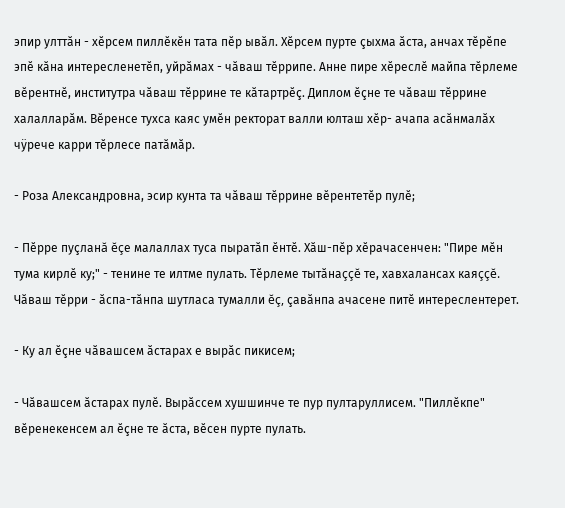эпир улттăн - хĕрсем пиллĕкĕн тата пĕр ывăл. Хĕрсем пурте çыхма ăста, анчах тĕрĕпе эпĕ кăна интересленетĕп, уйрăмах - чăваш тĕррипе. Анне пире хĕреслĕ майпа тĕрлеме вĕрентнĕ, институтра чăваш тĕррине те кăтартрĕç. Диплом ĕçне те чăваш тĕррине халалларăм. Вĕренсе тухса каяс умĕн ректорат валли юлташ хĕр- ачапа асăнмалăх чÿрече карри тĕрлесе патăмăр.

- Роза Александровна, эсир кунта та чăваш тĕррине вĕрентетĕр пулĕ;

- Пĕрре пуçланă ĕçе малаллах туса пыратăп ĕнтĕ. Хăш-пĕр хĕрачасенчен: "Пире мĕн тума кирлĕ ку;" - тенине те илтме пулать. Тĕрлеме тытăнаççĕ те, хавхалансах каяççĕ. Чăваш тĕрри - ăспа-тăнпа шутласа тумалли ĕç, çавăнпа ачасене питĕ интереслентерет.

- Ку ал ĕçне чăвашсем ăстарах е вырăс пикисем;

- Чăвашсем ăстарах пулĕ. Вырăссем хушшинче те пур пултаруллисем. "Пиллĕкпе" вĕренекенсем ал ĕçне те ăста, вĕсен пурте пулать.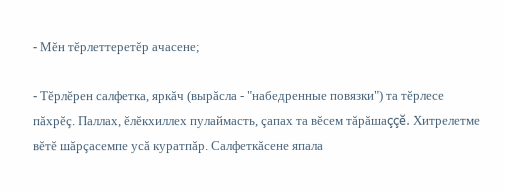- Мĕн тĕрлеттеретĕр ачасене;

- Тĕрлĕрен салфетка, яркăч (вырăсла - "набедренные повязки") та тĕрлесе пăхрĕç. Паллах, ĕлĕкхиллех пулаймасть, çапах та вĕсем тăрăшаççĕ. Хитрелетме вĕтĕ шăрçасемпе усă куратпăр. Салфеткăсене япала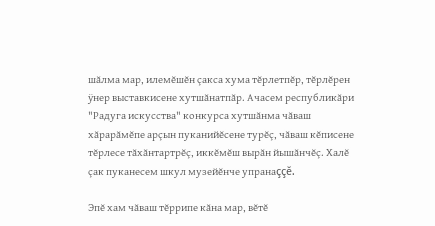шăлма мар, илемĕшĕн çакса хума тĕрлетпĕр, тĕрлĕрен ÿнер выставкисене хутшăнатпăр. Ачасем республикăри "Радуга искусства" конкурса хутшăнма чăваш хăрарăмĕпе арçын пуканийĕсене турĕç, чăваш кĕписене тĕрлесе тăхăнтартрĕç, иккĕмĕш вырăн йышăнчĕç. Халĕ çак пуканесем шкул музейĕнче упранаççĕ.

Эпĕ хам чăваш тĕррипе кăна мар, вĕтĕ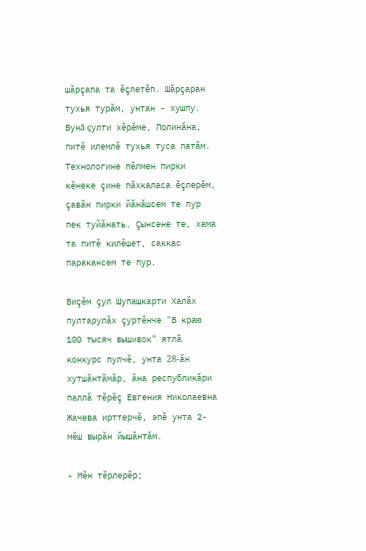шăрçапа та ĕçлетĕп. Шăрçаран тухья турăм, унтан - хушпу. Вунă çулти хĕрĕме, Полинăна, питĕ илемлĕ тухья туса патăм. Технологине пĕлмен пирки кĕнеке çине пăхкаласа ĕçлерĕм, çавăн пирки йăнăшсем те пур пек туйăнать. Çынсене те, хама та питĕ килĕшет, саккас паракансем те пур.

Виçĕм çул Шупашкарти Халăх пултарулăх çуртĕнче "В краю 100 тысяч вышивок" ятлă конкурс пулчĕ, унта 28-ăн хутшăнтăмăр, ăна республикăри паллă тĕрĕç Евгения Николаевна Жачева ирттерчĕ, эпĕ унта 2-мĕш вырăн йышăнтăм.

- Мĕн тĕрлерĕр;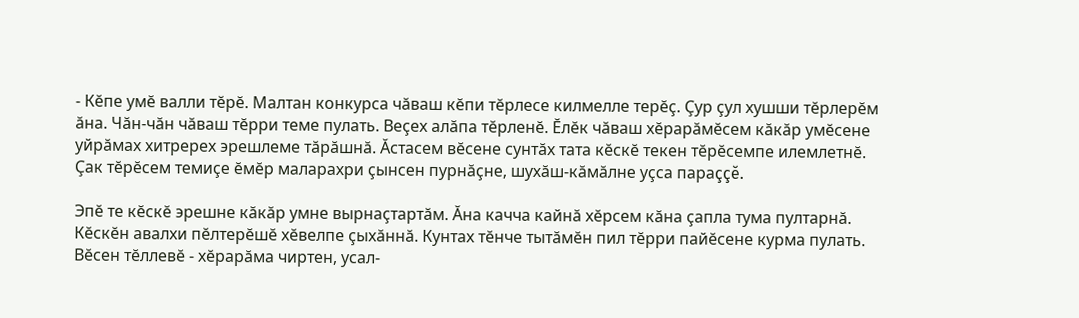- Кĕпе умĕ валли тĕрĕ. Малтан конкурса чăваш кĕпи тĕрлесе килмелле терĕç. Çур çул хушши тĕрлерĕм ăна. Чăн-чăн чăваш тĕрри теме пулать. Веçех алăпа тĕрленĕ. Ĕлĕк чăваш хĕрарăмĕсем кăкăр умĕсене уйрăмах хитререх эрешлеме тăрăшнă. Ăстасем вĕсене сунтăх тата кĕскĕ текен тĕрĕсемпе илемлетнĕ. Çак тĕрĕсем темиçе ĕмĕр маларахри çынсен пурнăçне, шухăш-кăмăлне уçса параççĕ.

Эпĕ те кĕскĕ эрешне кăкăр умне вырнаçтартăм. Ăна качча кайнă хĕрсем кăна çапла тума пултарнă. Кĕскĕн авалхи пĕлтерĕшĕ хĕвелпе çыхăннă. Кунтах тĕнче тытăмĕн пил тĕрри пайĕсене курма пулать. Вĕсен тĕллевĕ - хĕрарăма чиртен, усал-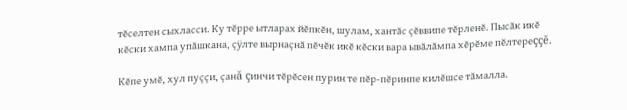тĕселтен сыхласси. Ку тĕрре ытларах йĕпкĕн, шулам, хантăс çĕввипе тĕрленĕ. Пысăк икĕ кĕски хампа упăшкана, çÿлте вырнаçнă пĕчĕк икĕ кĕски вара ывăлăмпа хĕрĕме пĕлтереççĕ.

Кĕпе умĕ, хул пуççи, çанă çинчи тĕрĕсен пурин те пĕр-пĕринпе килĕшсе тăмалла.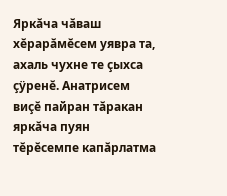Яркăча чăваш хĕрарăмĕсем уявра та, ахаль чухне те çыхса çÿренĕ. Анатрисем виçĕ пайран тăракан яркăча пуян тĕрĕсемпе капăрлатма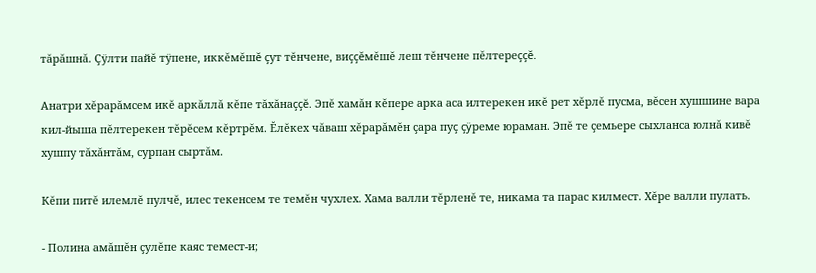тăрăшнă. Çÿлти пайĕ тÿпене, иккĕмĕшĕ çут тĕнчене, виççĕмĕшĕ леш тĕнчене пĕлтереççĕ.

Анатри хĕрарăмсем икĕ аркăллă кĕпе тăхăнаççĕ. Эпĕ хамăн кĕпере арка аса илтерекен икĕ рет хĕрлĕ пусма, вĕсен хушшине вара кил-йыша пĕлтерекен тĕрĕсем кĕртрĕм. Ĕлĕкех чăваш хĕрарăмĕн çара пуç çÿреме юраман. Эпĕ те çемьере сыхланса юлнă кивĕ хушпу тăхăнтăм, сурпан сыртăм.

Кĕпи питĕ илемлĕ пулчĕ, илес текенсем те темĕн чухлех. Хама валли тĕрленĕ те, никама та парас килмест. Хĕре валли пулать.

- Полина амăшĕн çулĕпе каяс темест-и;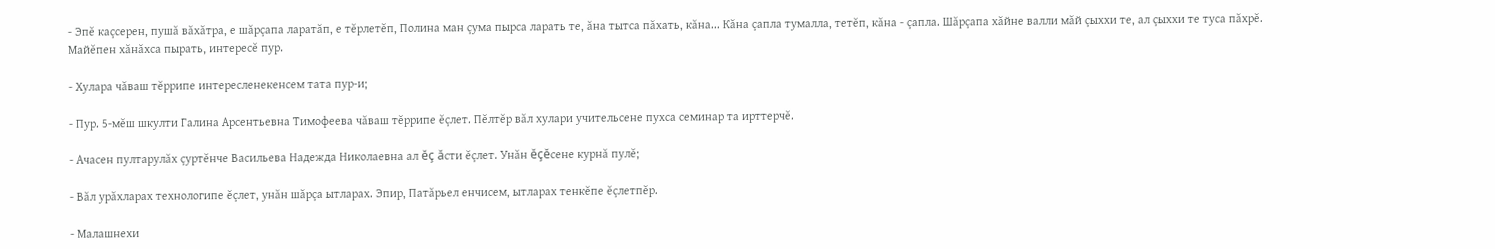- Эпĕ каçсерен, пушă вăхăтра, е шăрçапа ларатăп, е тĕрлетĕп, Полина ман çума пырса ларать те, ăна тытса пăхать, кăна... Кăна çапла тумалла, тетĕп, кăна - çапла. Шăрçапа хăйне валли мăй çыххи те, ал çыххи те туса пăхрĕ. Майĕпен хăнăхса пырать, интересĕ пур.

- Хулара чăваш тĕррипе интересленекенсем тата пур-и;

- Пур. 5-мĕш шкулти Галина Арсентьевна Тимофеева чăваш тĕррипе ĕçлет. Пĕлтĕр вăл хулари учительсене пухса семинар та ирттерчĕ.

- Ачасен пултарулăх çуртĕнче Васильева Надежда Николаевна ал ĕç ăсти ĕçлет. Унăн ĕçĕсене курнă пулĕ;

- Вăл урăхларах технологипе ĕçлет, унăн шăрçа ытларах. Эпир, Патăрьел енчисем, ытларах тенкĕпе ĕçлетпĕр.

- Малашнехи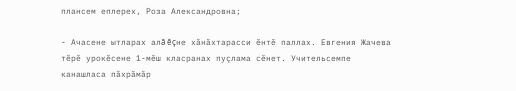плансем еплерех, Роза Александровна;

- Ачасене ытларах алă ĕçне хăнăхтарасси ĕнтĕ паллах. Евгения Жачева тĕрĕ урокĕсене 1-мĕш класранах пуçлама сĕнет. Учительсемпе канашласа пăхрăмăр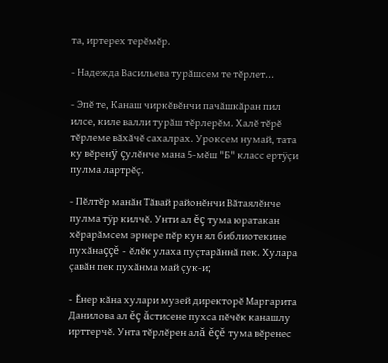та, иртерех терĕмĕр.

- Надежда Васильева турăшсем те тĕрлет...

- Эпĕ те, Канаш чиркĕвĕнчи пачăшкăран пил илсе, киле валли турăш тĕрлерĕм. Халĕ тĕрĕ тĕрлеме вăхăчĕ сахалрах. Уроксем нумай, тата ку вĕренÿ çулĕнче мана 5-мĕш "Б" класс ертÿçи пулма лартрĕç.

- Пĕлтĕр манăн Тăвай районĕнчи Вăтаялĕнче пулма тÿр килчĕ. Унти ал ĕç тума юратакан хĕрарăмсем эрнере пĕр кун ял библиотекине пухăнаççĕ - ĕлĕк улаха пуçтарăннă пек. Хулара çавăн пек пухăнма май çук-и;

- Ĕнер кăна хулари музей директорĕ Маргарита Данилова ал ĕç ăстисене пухса пĕчĕк канашлу ирттерчĕ. Унта тĕрлĕрен алă ĕçĕ тума вĕренес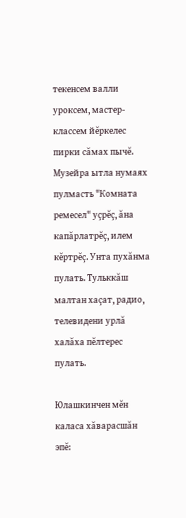текенсем валли уроксем, мастер-классем йĕркелес пирки сăмах пычĕ. Музейра ытла нумаях пулмасть "Комната ремесел" уçрĕç, ăна капăрлатрĕç, илем кĕртрĕç. Унта пухăнма пулать. Тульккăш малтан хаçат, радио, телевидени урлă халăха пĕлтерес пулать.

Юлашкинчен мĕн каласа хăварасшăн эпĕ: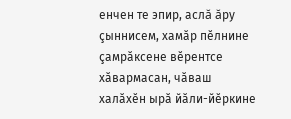енчен те эпир, аслă ăру çыннисем, хамăр пĕлнине çамрăксене вĕрентсе хăвармасан, чăваш халăхĕн ырă йăли-йĕркине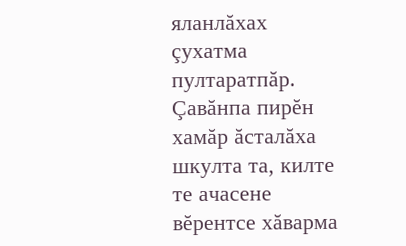яланлăхах çухатма пултаратпăр. Çавăнпа пирĕн хамăр ăсталăха шкулта та, килте те ачасене вĕрентсе хăварма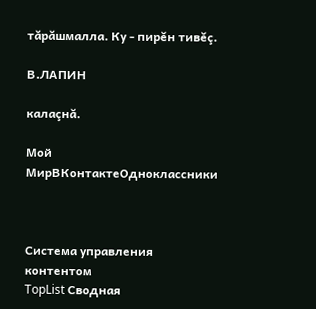тăрăшмалла. Ку - пирĕн тивĕç.

В.ЛАПИН

калаçнă.

Мой МирВКонтактеОдноклассники



Система управления контентом
TopList Сводная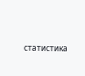статистика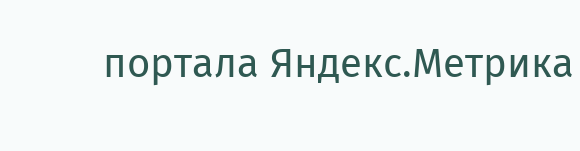портала Яндекс.Метрика